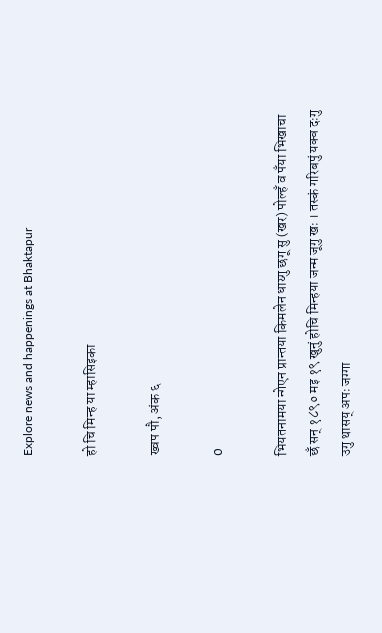Explore news and happenings at Bhaktapur

हो चि मिन्ह या म्हासिइका

ख्वप पौ, अंक ६

0

भियतनामया न्गेएन प्रान्तया किमलेन धाय्गु छगू सु (खर) पोल्हँ व पँया भिखाचा छँ सन् १८९० मइ १९ खुनुं होचि मिन्हया जन्म जूगु खः । तस्कं गरिबपुं यक्व दःगु उगु थासय् अपः जग्गा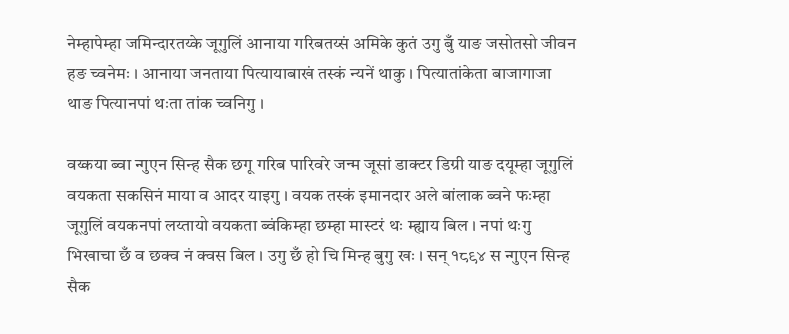नेम्हापेम्हा जमिन्दारतय्के जूगुलिं आनाया गरिबतय्सं अमिके कुतं उगु बुँ याङ जसोतसो जीवन हङ च्वनेमः । आनाया जनताया पित्यायाबाखं तस्कं न्यनें थाकु । पित्यातांकेता बाजागाजा थाङ पित्यानपां थःता तांक च्वनिगु ।

वय्कया ब्वा न्गुएन सिन्ह सैक छगू गरिब पारिवरे जन्म जूसां डाक्टर डिग्री याङ दयूम्हा जूगुलिं वयकता सकसिनं माया व आदर याइगु । वयक तस्कं इमानदार अले बांलाक ब्वने फःम्हा जूगुलिं वयकनपां लय्तायो वयकता ब्वंकिम्हा छम्हा मास्टरं थः म्ह्याय बिल । नपां थःगु भिखाचा छँ व छक्व नं क्वस बिल । उगु छँ हो चि मिन्ह बुगु खः । सन् १८९४ स न्गुएन सिन्ह सैक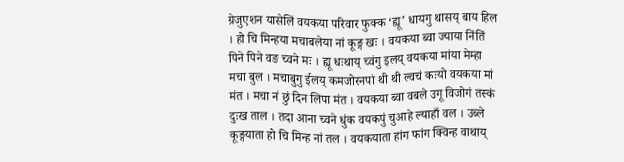ग्रेजुएशन यासेलिं वयकया परिवार फुक्क ‘ह्यू’ धायगु थासय् बाय हिल । हो चि मिन्हया मचाबलेया नां कूङ्ग खः । वयकया ब्वा ज्याया निंतिं पिने पिने वङ च्वने मः । ह्यू धःथाय् च्वंगु इलय् वयकया मांया मेम्हा मचा बुल । मचाबुगु ईलय् कमजोरनपां थी थी ल्वचं कःयो वयकया मां मंत । मचा नं छुं दिन लिपा मंत । वयकया ब्वा वबले उगू विजोगं तस्कं दुःख ताल । तदा आना च्वने धुंक वयकपुं चुआहे ल्याहाँ वल । उब्ले कूङ्गयाता हो चि मिन्ह नां तल । वयकयाता हांग फांग क्विन्ह वाथाय्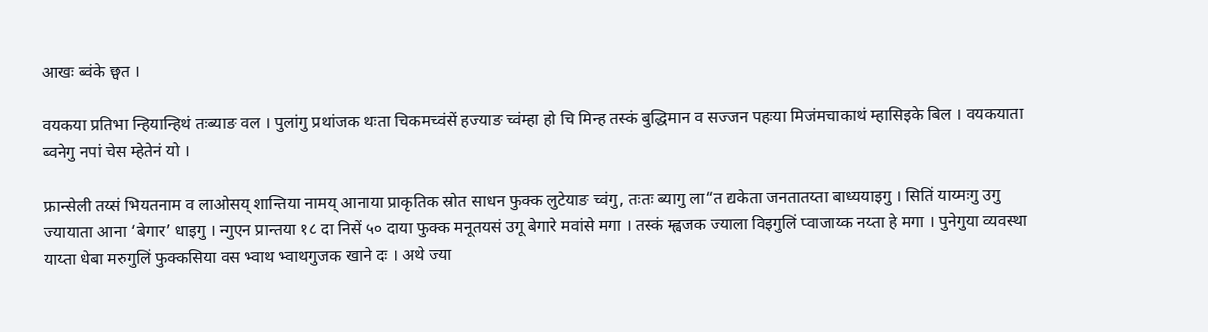आखः ब्वंके छ्वत ।

वयकया प्रतिभा न्हियान्हिथं तःब्याङ वल । पुलांगु प्रथांजक थःता चिकमच्वंसें हज्याङ च्वंम्हा हो चि मिन्ह तस्कं बुद्धिमान व सज्जन पहःया मिजंमचाकाथं म्हासिइके बिल । वयकयाता ब्वनेगु नपां चेस म्हेतेनं यो ।

फ्रान्सेली तय्सं भियतनाम व लाओसय् शान्तिया नामय् आनाया प्राकृतिक स्रोत साधन फुक्क लुटेयाङ च्वंगु, तःतः ब्यागु ला“त द्यकेता जनतातय्ता बाध्ययाइगु । सितिं याय्मःगु उगु ज्यायाता आना ‘बेगार’ धाइगु । न्गुएन प्रान्तया १८ दा निसें ५० दाया फुक्क मनूतयसं उगू बेगारे मवांसे मगा । तस्कं म्ह्वजक ज्याला विइगुलिं प्वाजाय्क नय्ता हे मगा । पुनेगुया व्यवस्था याय्ता धेबा मरुगुलिं फुक्कसिया वस भ्वाथ भ्वाथगुजक खाने दः । अथे ज्या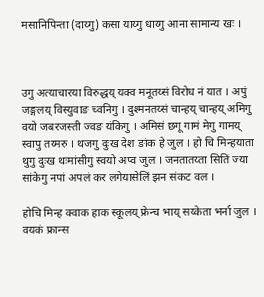मसानिपिन्ता (दाय्गु) कसा याय्गु धाय्गु आना सामान्य खः ।



उगु अत्याचारया विरुद्धय् यक्व मनूतय्सं विरोध नं यात । अपुं जङ्गलय् विस्युवाङ च्वनिगु । दुश्मनतय्सं चान्हय् चान्हय् अमिगु वयो जबरजस्ती ज्वङ यंकिगु । अमिसं छगू गामं मेगु गामय् स्वापु तय्मरु । थजगु दुःख देश ङांक हे जुल । हो चि मिन्हयाता थुगु दुःख थःमांसीगु स्वयो अप्व जुल । जनतातय्ता सितिं ज्या सांकेगु नपां अपलं कर लगेयासेलिं झन संकट वल ।

होचि मिन्ह क्वाक हाक स्कूलय् फ्रेन्च भाय् सय्केता भर्ना जुल । वयकं फ्रान्स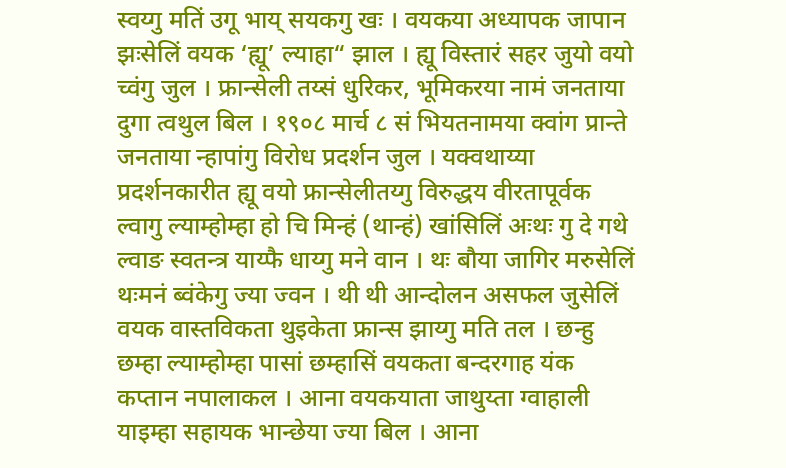स्वय्गु मतिं उगू भाय् सयकगु खः । वयकया अध्यापक जापान झःसेलिं वयक ‘ह्यू’ ल्याहा“ झाल । ह्यू विस्तारं सहर जुयो वयो च्वंगु जुल । फ्रान्सेली तय्सं धुरिकर, भूमिकरया नामं जनताया दुगा त्वथुल बिल । १९०८ मार्च ८ सं भियतनामया क्वांग प्रान्ते जनताया न्हापांगु विरोध प्रदर्शन जुल । यक्वथाय्या प्रदर्शनकारीत ह्यू वयो फ्रान्सेलीतय्गु विरुद्धय वीरतापूर्वक ल्वागु ल्याम्होम्हा हो चि मिन्हं (थान्हं) खांसिलिं अःथः गु दे गथे ल्वाङ स्वतन्त्र याय्फै धाय्गु मने वान । थः बौया जागिर मरुसेलिं थःमनं ब्वंकेगु ज्या ज्वन । थी थी आन्दोलन असफल जुसेलिं वयक वास्तविकता थुइकेता फ्रान्स झाय्गु मति तल । छन्हु छम्हा ल्याम्होम्हा पासां छम्हासिं वयकता बन्दरगाह यंक कप्तान नपालाकल । आना वयकयाता जाथुय्ता ग्वाहाली याइम्हा सहायक भान्छेया ज्या बिल । आना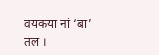वयकया नां ‘बा’ तल ।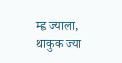म्ह्व ज्याला, थाकुक ज्या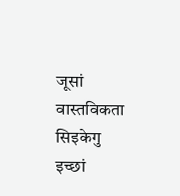जूसां वास्तविकता सिइकेगु इच्छां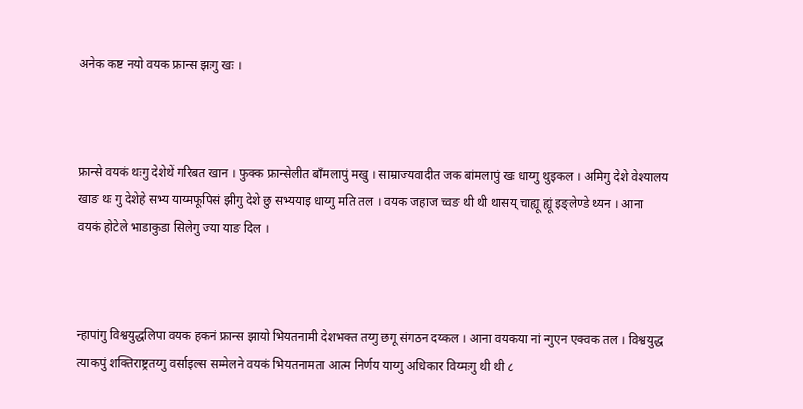अनेक कष्ट नयो वयक फ्रान्स झःगु खः ।



फ्रान्से वयकं थःगु देशेथें गरिबत खान । फुक्क फ्रान्सेलीत बाँमलापुं मखु । साम्राज्यवादीत जक बांमलापुं खः धाय्गु थुइकल । अमिगु देशे वेश्यालय खाङ थः गु देशेहे सभ्य याय्मफूपिसं झीगु देशे छु सभ्ययाइ धाय्गु मति तल । वयक जहाज च्वङ थी थी थासय् चाह्यू ह्यूं इङ्लेण्डे थ्यन । आना वयकं होटेले भाडाकुडा सिलेगु ज्या याङ दिल ।



न्हापांगु विश्वयुद्धलिपा वयक हकनं फ्रान्स झायो भियतनामी देशभक्त तय्गु छगू संगठन दय्कल । आना वयकया नां न्गुएन एक्वक तल । विश्वयुद्ध त्याकपुं शक्तिराष्ट्रतय्गु वर्साइल्स सम्मेलने वयकं भियतनामता आत्म निर्णय याय्गु अधिकार विय्मःगु थी थी ८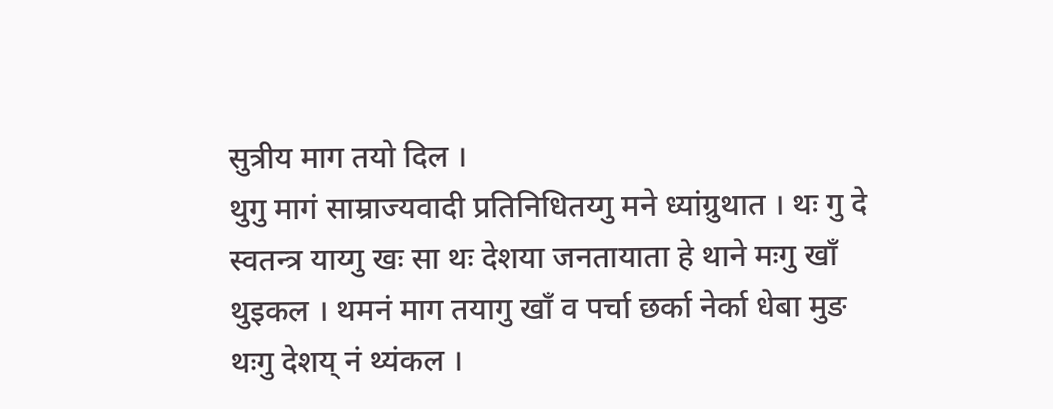सुत्रीय माग तयो दिल ।
थुगु मागं साम्राज्यवादी प्रतिनिधितय्गु मने ध्यांग्रुथात । थः गु दे स्वतन्त्र याय्गु खः सा थः देशया जनतायाता हे थाने मःगु खाँ थुइकल । थमनं माग तयागु खाँ व पर्चा छर्का नेर्का धेबा मुङ थःगु देशय् नं थ्यंकल ।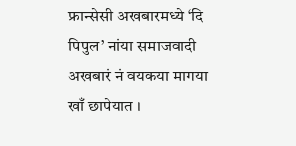फ्रान्सेसी अखबारमध्ये ‘दि पिपुल’ नांया समाजवादी अखबारं नं वयकया मागया खाँ छापेयात ।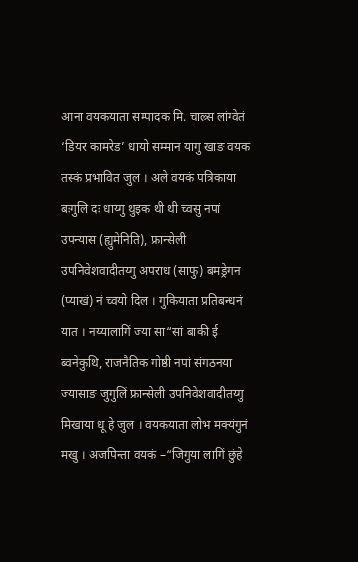आना वयकयाता सम्पादक मि. चाल्र्स लांग्वेतं ‘डियर कामरेड’ धायो सम्मान यागु खाङ वयक तस्कं प्रभावित जुल । अले वयकं पत्रिकाया बःगुलि दः धाय्गु थुइक थी थी च्वसु नपां उपन्यास (ह्युमेनिति), फ्रान्सेली उपनिवेशवादीतय्गु अपराध (साफु) बमड्रेगन (प्याखं) नं च्वयो दिल । गुकियाता प्रतिबन्धनं यात । नय्यालागिं ज्या सा“सां बाकी ई ब्वनेकुथि, राजनैतिक गोष्ठी नपां संगठनया ज्यासाङ जुगुलिं फ्रान्सेली उपनिवेशवादीतय्गु मिखाया धू हे जुल । वयकयाता लोभ मक्यंगुनं मखु । अजपिन्ता वयकं –“जिगुया लागिं छुंहे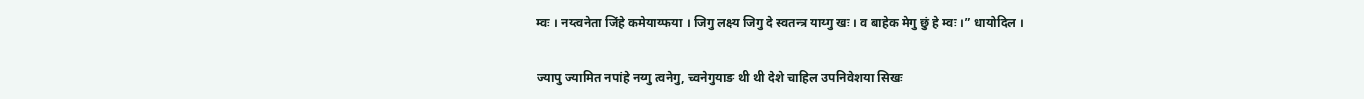म्वः । नय्त्वनेता जिंहे कमेयाय्फया । जिगु लक्ष्य जिगु दे स्वतन्त्र याय्गु खः । व बाहेक मेगु छुं हे म्वः ।” धायोदिल ।

ज्यापु ज्यामित नपांहे नय्गु त्वनेगु, च्वनेगुयाङ थी थी देशे चाहिल उपनिवेशया सिखः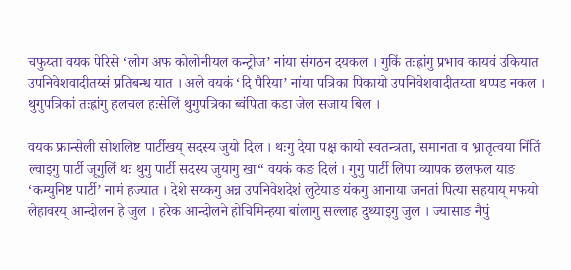चफुय्ता वयक पेरिसे ‘लोग अफ कोलोनीयल कन्ट्रोज’ नांया संगठन दयकल । गुकिं तःह्रांगु प्रभाव कायवं उकियात उपनिवेशवादीतय्सं प्रतिबन्ध यात । अले वयकं ‘दि पैरिया’ नांया पत्रिका पिकायो उपनिवेशवादीतय्ता थप्पड नकल । थुगुपत्रिकां तःह्रांगु हलचल हःसेलिं थुगुपत्रिका ब्वंपिता कडा जेल सजाय बिल ।

वयक फ्रान्सेली सोशलिष्ट पार्टीखय् सदस्य जुयो दिल । थःगु देया पक्ष कायो स्वतन्त्रता, समानता व भ्रातृत्वया निंतिं ल्वाइगु पार्टी जूगुलिं थः थुगु पार्टी सदस्य जुयागु खा“ वयकं कङ दिलं । गुगु पार्टी लिपा व्यापक छलफल याङ ‘कम्युनिष्ट पार्टी’ नामं हज्यात । देशे सय्कगु अन्न उपनिवेशदेशं लुटेयाङ यंकगु आनाया जनतां पित्या सहयाय् मफयो लेहावरय् आन्दोलन हे जुल । हरेक आन्दोलने होचिमिन्हया बांलागु सल्लाह दुथ्याइगु जुल । ज्यासाङ नैपुं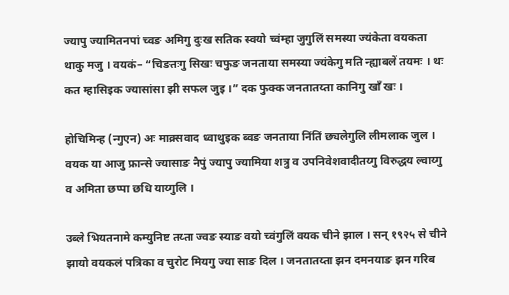ज्यापु ज्यामितनपां च्वङ अमिगु दुःख सतिक स्वयो च्वंम्हा जुगुलिं समस्या ज्यंकेता वयकता थाकु मजु । वयकं– “चिङतःगु सिखः चफुङ जनताया समस्या ज्यंकेगु मति न्ह्याबलें तयमः । थः कत म्हासिइक ज्यासांसा झी सफल जुइ ।” दक फुक्क जनतातय्ता कानिगु खाँ खः ।

होचिमिन्ह (न्गुएन) अः माक्र्सवाद ध्वाथुइक ब्वङ जनताया निंतिं छ्यलेगुलि लीमलाक जुल । वयक या आजु फ्रान्से ज्यासाङ नैपुं ज्यापु ज्यामिया शत्रु व उपनिवेशवादीतय्गु विरुद्धय ल्वाय्गु व अमिता छप्पा छधि याय्गुलि ।

उब्ले भियतनामे कम्युनिष्ट तय्ता ज्वङ स्याङ वयो च्वंगुलिं वयक चीने झाल । सन् १९२५ से चीने झायो वयकलं पत्रिका व चुरोट मियगु ज्या साङ दिल । जनतातय्ता झन दमनयाङ झन गरिब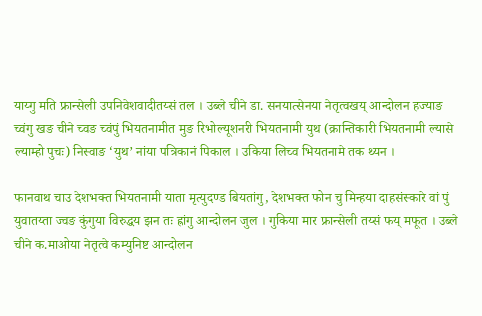याय्गु मति फ्रान्सेली उपनिवेशवादीतय्सं तल । उब्ले चीने डा. सनयात्सेनया नेतृत्वखय् आन्दोलन हज्याङ च्वंगु खङ चीने च्वङ च्वंपुं भियतनामीत मुङ रिभोल्यूशनरी भियतनामी युथ (क्रान्तिकारी भियतनामी ल्यासे ल्याम्हो पुचः) निस्वाङ ‘युथ’ नांया पत्रिकानं पिकाल । उकिया लिच्व भियतनामे तक थ्यन ।

फानवाथ चाउ देशभक्त भियतनामी याता मृत्युदण्ड बियतांगु, देशभक्त फोन चु मिन्हया दाहसंस्कारे वां पुं युवातय्ता ज्वङ कुंगुया विरुद्धय झन तः ह्रांगु आन्दोलन जुल । गुकिया मार फ्रान्सेली तय्सं फय् मफूत । उब्ले चीने क.माओया नेतृत्वे कम्युनिष्ट आन्दोलन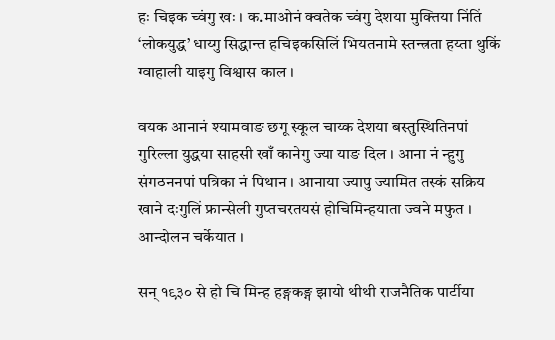हः चिइक च्वंगु खः । क.माओनं क्वतेक च्वंगु देशया मुक्तिया निंतिं ‘लोकयुद्ध’ धाय्गु सिद्धान्त हचिइकसिलिं भियतनामे स्तन्त्रता हय्ता थुकिं ग्वाहाली याइगु विश्वास काल ।

वयक आनानं श्यामवाङ छगू स्कूल चाय्क देशया बस्तुस्थितिनपां गुरिल्ला युद्धया साहसी खाँ कानेगु ज्या याङ दिल । आना नं न्हुगु संगठननपां पत्रिका नं पिथान । आनाया ज्यापु ज्यामित तस्कं सक्रिय खाने दःगुलिं फ्रान्सेली गुप्तचरतयसं होचिमिन्हयाता ज्वने मफुत । आन्दोलन चर्केयात ।

सन् १९३० से हो चि मिन्ह हङ्गकङ्ग झायो थीथी राजनैतिक पार्टीया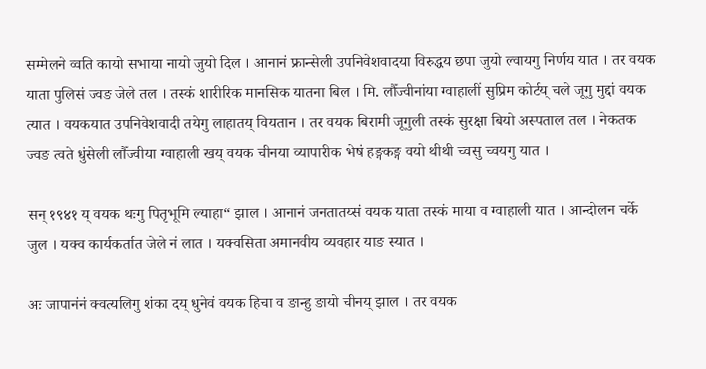सम्मेलने व्वति कायो सभाया नायो जुयो दिल । आनानं फ्रान्सेली उपनिवेशवादया विरुद्धय छपा जुयो ल्वायगु निर्णय यात । तर वयक याता पुलिसं ज्वङ जेले तल । तस्कं शारीरिक मानसिक यातना बिल । मि. लौँज्वीनांया ग्वाहालीं सुप्रिम कोर्टय् चले जूगु मुद्दां वयक त्यात । वयकयात उपनिवेशवादी तयेगु लाहातय् वियतान । तर वयक बिरामी जूगुली तस्कं सुरक्षा बियो अस्पताल तल । नेकतक ज्वङ त्वते धुंसेली लौँज्वीया ग्वाहाली खय् वयक चीनया व्यापारीक भेषं हङ्गकङ्ग वयो थीथी च्वसु च्वयगु यात ।

सन् १९४१ य् वयक थःगु पितृभूमि ल्याहा“ झाल । आनानं जनतातय्सं वयक याता तस्कं माया व ग्वाहाली यात । आन्दोलन चर्के जुल । यक्व कार्यकर्तात जेले नं लात । यक्वसिता अमानवीय व्यवहार याङ स्यात ।

अः जापानंनं क्वत्यलिगु शंका दय् धुनेवं वयक हिचा व ङान्हु ङायो चीनय् झाल । तर वयक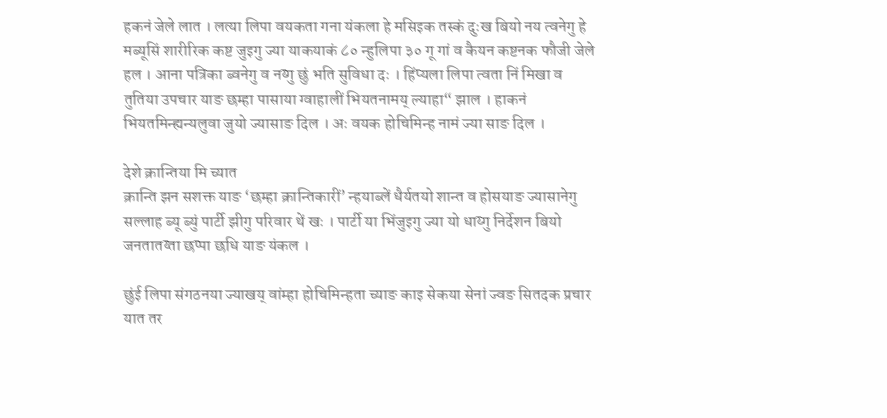हकनं जेले लात । लत्या लिपा वयकता गना यंकला हे मसिइक तस्कं दुःख बियो नय त्वनेगु हे मब्यूसिं शारीरिक कष्ट जुइगु ज्या याकयाकं ८० न्हुलिपा ३० गू गां व कैयन कष्टनक फौजी जेले हल । आना पत्रिका ब्वनेगु व नय्गु छुं भति सुविधा दः । हिंप्यला लिपा त्वता निं मिखा व तुतिया उपचार याङ छम्हा पासाया ग्वाहालीं भियतनामय् ल्याहा“ झाल । हाकनं भियतमिन्ह्यन्यलुवा जुयो ज्यासाङ दिल । अः वयक होचिमिन्ह नामं ज्या साङ दिल ।

देशे क्रान्तिया मि च्यात
क्रान्ति झन सशक्त याङ ‘छम्हा क्रान्तिकारीं’ न्हयाब्लें धैर्यतयो शान्त व होसयाङ ज्यासानेगु सल्लाह ब्यू ब्युं पार्टी झीगु परिवार थें खः । पार्टी या भिंजुइगु ज्या यो धाय्गु निर्देशन बियो जनतातय्ता छप्पा छधि याङ यंकल ।

छुंई लिपा संगठनया ज्याखय् वांम्हा होचिमिन्हता च्याङ काइ सेकया सेनां ज्वङ सितदक प्रचार यात तर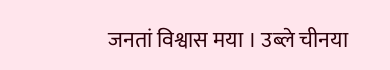जनतां विश्वास मया । उब्ले चीनया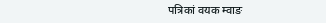पत्रिकां वयक म्वाङ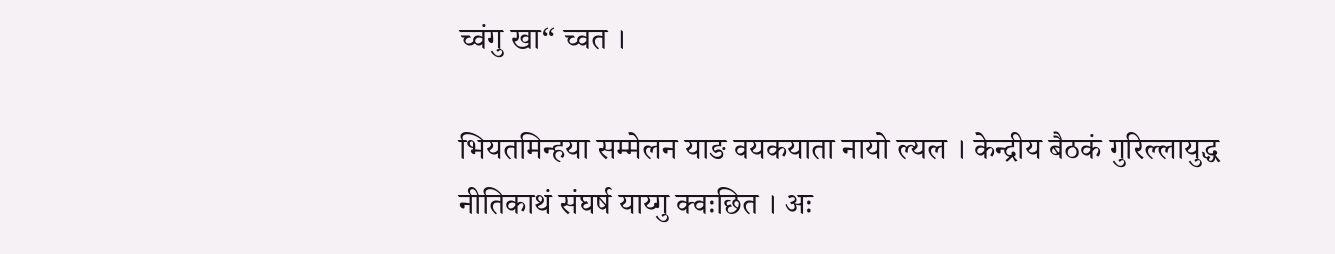च्वंगु खा“ च्वत ।

भियतमिन्हया सम्मेलन याङ वयकयाता नायो ल्यल । केन्द्रीय बैठकं गुरिल्लायुद्ध नीतिकाथं संघर्ष याय्गु क्वःछित । अः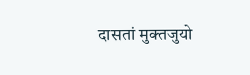दासतां मुक्तजुयो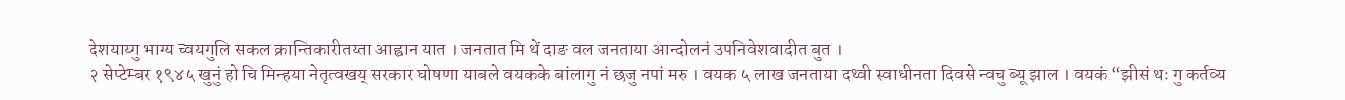देशयाय्गु भाग्य च्वयगुलि सकल क्रान्तिकारीतय्ता आह्वान यात । जनतात मि थें दाङ वल जनताया आन्दोलनं उपनिवेशवादीत बुत ।
२ सेप्टेम्बर १९४५ खुनुं हो चि मिन्हया नेतृत्वखय् सरकार घोषणा याबले वयकके बांलागु नं छजु नपां मरु । वयक ५ लाख जनताया दथ्वी स्वाधीनता दिवसे न्वचु ब्यू झाल । वयकं “झीसं थः गु कर्तव्य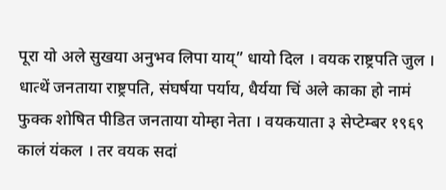पूरा यो अले सुखया अनुभव लिपा याय्” धायो दिल । वयक राष्ट्रपति जुल । धात्थें जनताया राष्ट्रपति, संघर्षया पर्याय, धैर्यया चिं अले काका हो नामं फुक्क शोषित पीडित जनताया योम्हा नेता । वयकयाता ३ सेप्टेम्बर १९६९ कालं यंकल । तर वयक सदां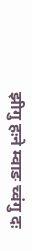झीगु हःने म्वाङ च्वंगु दः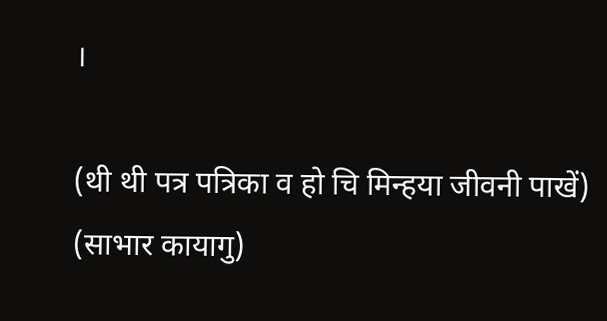।

(थी थी पत्र पत्रिका व हो चि मिन्हया जीवनी पाखें) (साभार कायागु)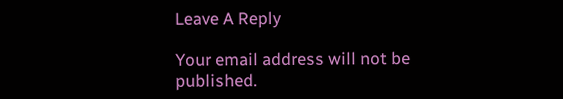Leave A Reply

Your email address will not be published.